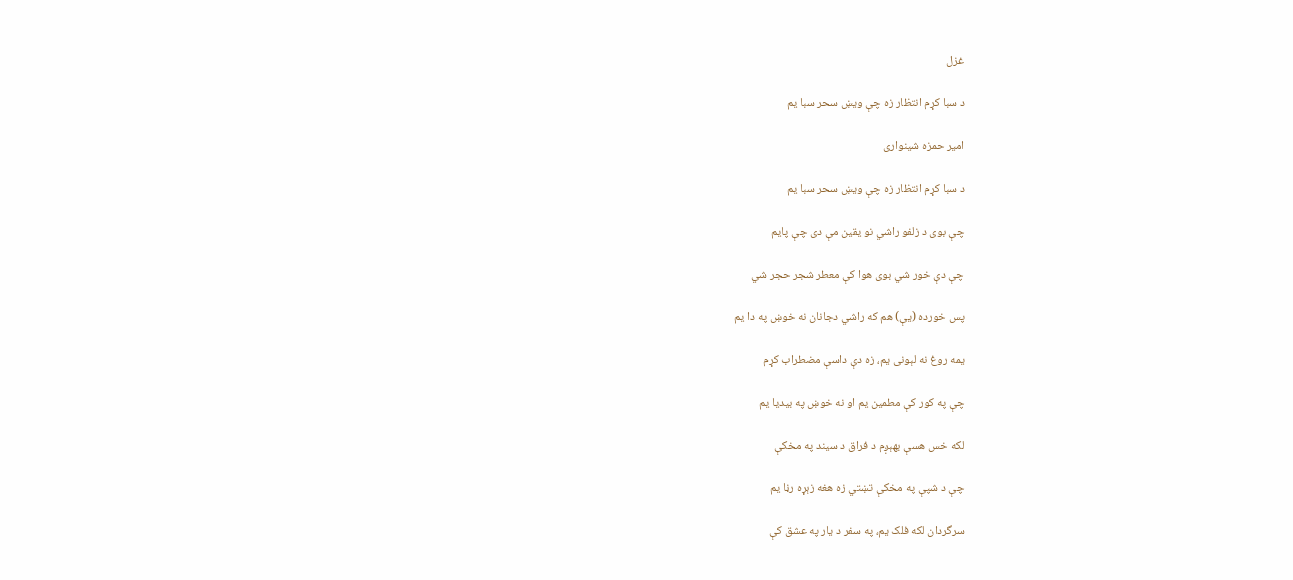غزل

د سبا کړم انتظار زه چې ويښ سحر سبا يم

امیر حمزه شینواری

د سبا کړم انتظار زه چې ويښ سحر سبا يم

چې بوی د زلفو راشي نو يقين مې دی چې پايم

چې دې خور شي بوی هوا کې معطر شجر حجر شي

پس خورده (يې) هم که راشي دجانان نه خوښ په دا يم

يمه روغ نه لېونی يم، زه دې داسې مضطراب کړم

چې په کور کې مطمين يم او نه خوښ په بيديا يم

لکه خس هسې بهېږم د فراق د سيند په مخکې

چې د شپې په مخکې تښتي زه هغه زېړه رڼا يم

سرگردان لکه فلک يم، په سفر د يار په عشق کې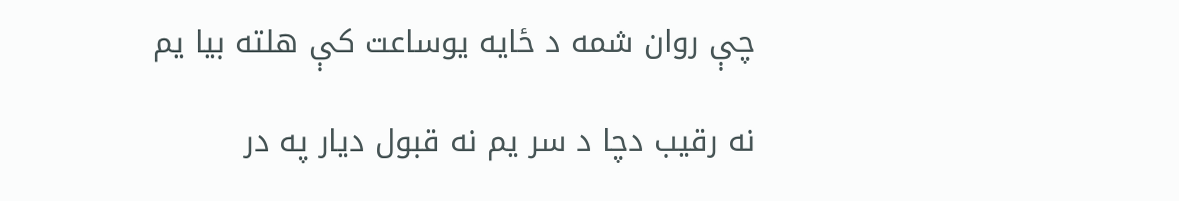چې روان شمه د ځايه يوساعت کې هلته بيا يم

نه رقيب دچا د سر يم نه قبول ديار په در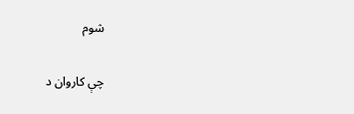شوم

چې کاروان د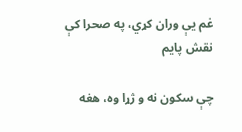غم يې وران کړي، په صحرا کې نقش پايم

چې سکون نه و ژړا وه، هغه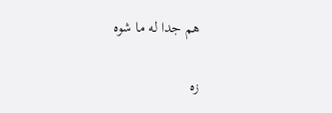هم جدا له ما شوه

زه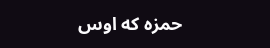حمزه که اوس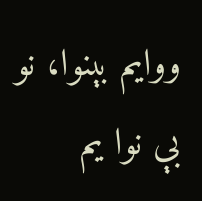ووايم بېنوا، نو بې نوا يم